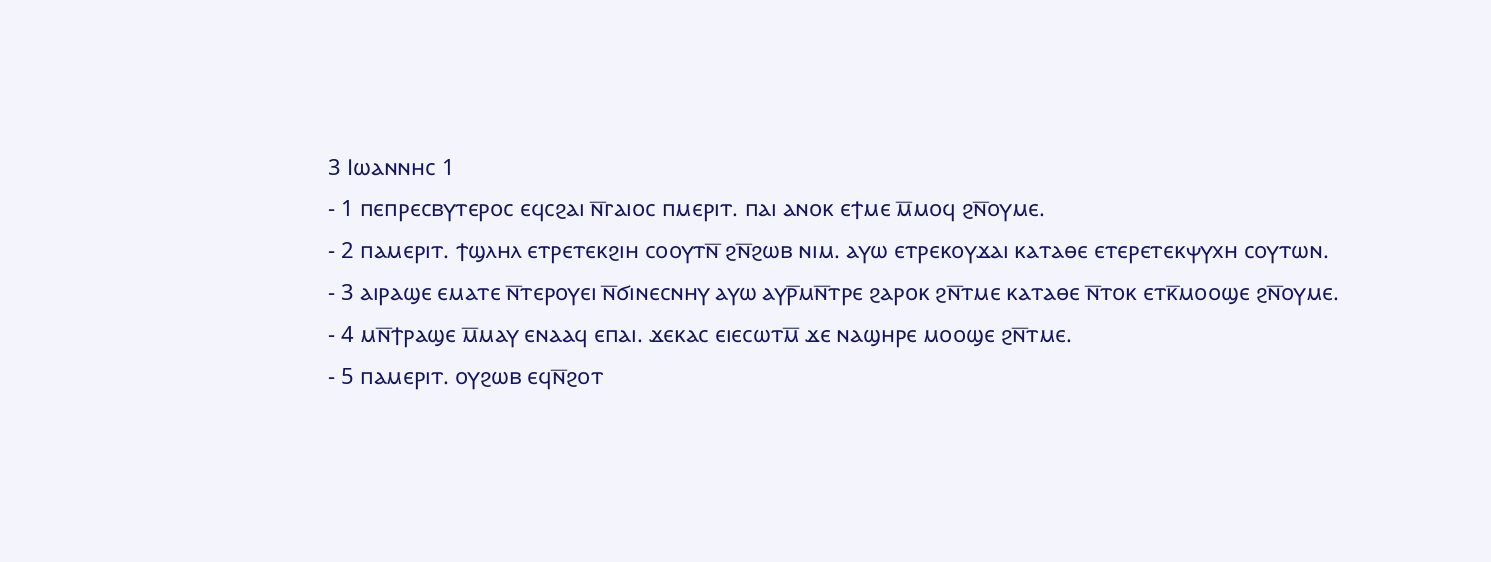3 Ⲓⲱⲁⲛⲛⲏⲥ 1
- 1 ⲡⲉⲡⲣⲉⲥⲃⲩⲧⲉⲣⲟⲥ ⲉϥⲥϩⲁⲓ ⲛ̅ⲅⲁⲓⲟⲥ ⲡⲙⲉⲣⲓⲧ. ⲡⲁⲓ ⲁⲛⲟⲕ ⲉϯⲙⲉ ⲙ̅ⲙⲟϥ ϩⲛ̅ⲟⲩⲙⲉ.
- 2 ⲡⲁⲙⲉⲣⲓⲧ. ϯϣⲗⲏⲗ ⲉⲧⲣⲉⲧⲉⲕϩⲓⲏ ⲥⲟⲟⲩⲧⲛ̅ ϩⲛ̅ϩⲱⲃ ⲛⲓⲙ. ⲁⲩⲱ ⲉⲧⲣⲉⲕⲟⲩϫⲁⲓ ⲕⲁⲧⲁⲑⲉ ⲉⲧⲉⲣⲉⲧⲉⲕⲯⲩⲭⲏ ⲥⲟⲩⲧⲱⲛ.
- 3 ⲁⲓⲣⲁϣⲉ ⲉⲙⲁⲧⲉ ⲛ̅ⲧⲉⲣⲟⲩⲉⲓ ⲛ̅ϭⲓⲛⲉⲥⲛⲏⲩ ⲁⲩⲱ ⲁⲩⲣ̅ⲙⲛ̅ⲧⲣⲉ ϩⲁⲣⲟⲕ ϩⲛ̅ⲧⲙⲉ ⲕⲁⲧⲁⲑⲉ ⲛ̅ⲧⲟⲕ ⲉⲧⲕ̅ⲙⲟⲟϣⲉ ϩⲛ̅ⲟⲩⲙⲉ.
- 4 ⲙⲛ̅ϯⲣⲁϣⲉ ⲙ̅ⲙⲁⲩ ⲉⲛⲁⲁϥ ⲉⲡⲁⲓ. ϫⲉⲕⲁⲥ ⲉⲓⲉⲥⲱⲧⲙ̅ ϫⲉ ⲛⲁϣⲏⲣⲉ ⲙⲟⲟϣⲉ ϩⲛ̅ⲧⲙⲉ.
- 5 ⲡⲁⲙⲉⲣⲓⲧ. ⲟⲩϩⲱⲃ ⲉϥⲛ̅ϩⲟⲧ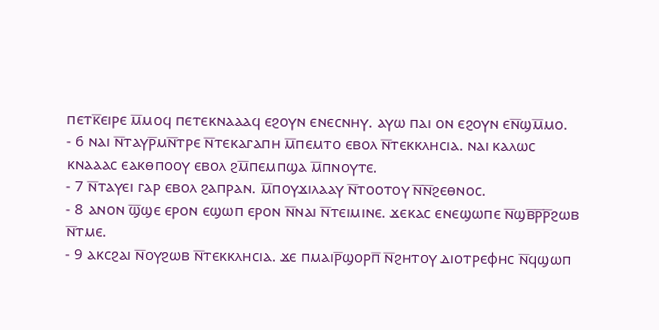ⲡⲉⲧⲕ̅ⲉⲓⲣⲉ ⲙ̅ⲙⲟϥ ⲡⲉⲧⲉⲕⲛⲁⲁⲁϥ ⲉϩⲟⲩⲛ ⲉⲛⲉⲥⲛⲏⲩ. ⲁⲩⲱ ⲡⲁⲓ ⲟⲛ ⲉϩⲟⲩⲛ ⲉⲛ̅ϣⲙ̅ⲙⲟ.
- 6 ⲛⲁⲓ ⲛ̅ⲧⲁⲩⲣ̅ⲙⲛ̅ⲧⲣⲉ ⲛ̅ⲧⲉⲕⲁⲅⲁⲡⲏ ⲙ̅ⲡⲉⲙⲧⲟ ⲉⲃⲟⲗ ⲛ̅ⲧⲉⲕⲕⲗⲏⲥⲓⲁ. ⲛⲁⲓ ⲕⲁⲗⲱⲥ ⲕⲛⲁⲁⲁⲥ ⲉⲁⲕⲑⲡⲟⲟⲩ ⲉⲃⲟⲗ ϩⲙ̅ⲡⲉⲙⲡϣⲁ ⲙ̅ⲡⲛⲟⲩⲧⲉ.
- 7 ⲛ̅ⲧⲁⲩⲉⲓ ⲅⲁⲣ ⲉⲃⲟⲗ ϩⲁⲡⲣⲁⲛ. ⲙ̅ⲡⲟⲩϫⲓⲗⲁⲁⲩ ⲛ̅ⲧⲟⲟⲧⲟⲩ ⲛ̅ⲛ̅ϩⲉⲑⲛⲟⲥ.
- 8 ⲁⲛⲟⲛ ϣ̅ϣⲉ ⲉⲣⲟⲛ ⲉϣⲱⲡ ⲉⲣⲟⲛ ⲛ̅ⲛⲁⲓ ⲛ̅ⲧⲉⲓⲙⲓⲛⲉ. ϫⲉⲕⲁⲥ ⲉⲛⲉϣⲱⲡⲉ ⲛ̅ϣⲃ̅ⲣ̅ⲣ̅ϩⲱⲃ ⲛ̅ⲧⲙⲉ.
- 9 ⲁⲕⲥϩⲁⲓ ⲛ̅ⲟⲩϩⲱⲃ ⲛ̅ⲧⲉⲕⲕⲗⲏⲥⲓⲁ. ϫⲉ ⲡⲙⲁⲓⲣ̅ϣⲟⲣⲡ̅ ⲛ̅ϩⲏⲧⲟⲩ ⲇⲓⲟⲧⲣⲉⲫⲏⲥ ⲛ̅ϥϣⲱⲡ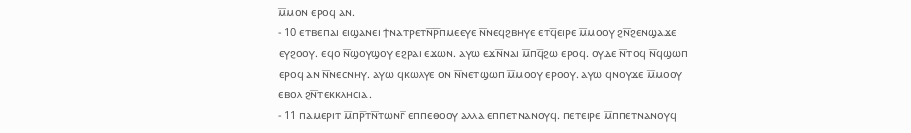ⲙ̅ⲙⲟⲛ ⲉⲣⲟϥ ⲁⲛ.
- 10 ⲉⲧⲃⲉⲡⲁⲓ ⲉⲓϣⲁⲛⲉⲓ ϯⲛⲁⲧⲣⲉⲧⲛ̅ⲣ̅ⲡⲙⲉⲉⲩⲉ ⲛ̅ⲛⲉϥϩⲃⲏⲩⲉ ⲉⲧϥ̅ⲉⲓⲣⲉ ⲙ̅ⲙⲟⲟⲩ ϩⲛ̅ϩⲉⲛϣⲁϫⲉ ⲉⲩϩⲟⲟⲩ. ⲉϥⲟ ⲛ̅ϣⲟⲩϣⲟⲩ ⲉϩⲣⲁⲓ ⲉϫⲱⲛ. ⲁⲩⲱ ⲉϫⲛ̅ⲛⲁⲓ ⲙ̅ⲡϥ̅ϩⲱ ⲉⲣⲟϥ. ⲟⲩⲇⲉ ⲛ̅ⲧⲟϥ ⲛ̅ϥϣⲱⲡ ⲉⲣⲟϥ ⲁⲛ ⲛ̅ⲛⲉⲥⲛⲏⲩ. ⲁⲩⲱ ϥⲕⲱⲗⲩⲉ ⲟⲛ ⲛ̅ⲛⲉⲧϣⲱⲡ ⲙ̅ⲙⲟⲟⲩ ⲉⲣⲟⲟⲩ. ⲁⲩⲱ ϥⲛⲟⲩϫⲉ ⲙ̅ⲙⲟⲟⲩ ⲉⲃⲟⲗ ϩⲛ̅ⲧⲉⲕⲕⲗⲏⲥⲓⲁ.
- 11 ⲡⲁⲙⲉⲣⲓⲧ ⲙ̅ⲡⲣ̅ⲧⲛ̅ⲧⲱⲛⲅ̅ ⲉⲡⲡⲉⲑⲟⲟⲩ ⲁⲗⲗⲁ ⲉⲡⲡⲉⲧⲛⲁⲛⲟⲩϥ. ⲡⲉⲧⲉⲓⲣⲉ ⲙ̅ⲡⲡⲉⲧⲛⲁⲛⲟⲩϥ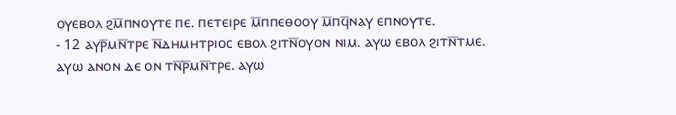ⲟⲩⲉⲃⲟⲗ ϩⲙ̅ⲡⲛⲟⲩⲧⲉ ⲡⲉ. ⲡⲉⲧⲉⲓⲣⲉ ⲙ̅ⲡⲡⲉⲑⲟⲟⲩ ⲙ̅ⲡϥ̅ⲛⲁⲩ ⲉⲡⲛⲟⲩⲧⲉ.
- 12 ⲁⲩⲣ̅ⲙⲛ̅ⲧⲣⲉ ⲛ̅ⲇⲏⲙⲏⲧⲣⲓⲟⲥ ⲉⲃⲟⲗ ϩⲓⲧⲛ̅ⲟⲩⲟⲛ ⲛⲓⲙ. ⲁⲩⲱ ⲉⲃⲟⲗ ϩⲓⲧⲛ̅ⲧⲙⲉ. ⲁⲩⲱ ⲁⲛⲟⲛ ⲇⲉ ⲟⲛ ⲧⲛ̅ⲣ̅ⲙⲛ̅ⲧⲣⲉ. ⲁⲩⲱ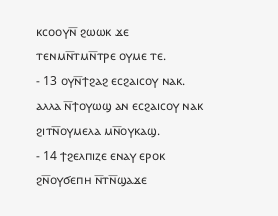ⲕⲥⲟⲟⲩⲛ̅ ϩⲱⲱⲕ ϫⲉ ⲧⲉⲛⲙⲛ̅ⲧⲙⲛ̅ⲧⲣⲉ ⲟⲩⲙⲉ ⲧⲉ.
- 13 ⲟⲩⲛ̅ϯϩⲁϩ ⲉⲥϩⲁⲓⲥⲟⲩ ⲛⲁⲕ. ⲁⲗⲗⲁ ⲛ̅ϯⲟⲩⲱϣ ⲁⲛ ⲉⲥϩⲁⲓⲥⲟⲩ ⲛⲁⲕ ϩⲓⲧⲛ̅ⲟⲩⲙⲉⲗⲁ ⲙⲛ̅ⲟⲩⲕⲁϣ.
- 14 ϯϩⲉⲗⲡⲓⲍⲉ ⲉⲛⲁⲩ ⲉⲣⲟⲕ ϩⲛ̅ⲟⲩϭⲉⲡⲏ ⲛ̅ⲧⲛ̅ϣⲁϫⲉ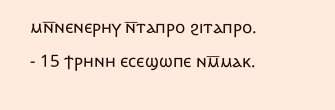ⲙⲛ̅ⲛⲉⲛⲉⲣⲏⲩ ⲛ̅ⲧⲁⲡⲣⲟ ϩⲓⲧⲁⲡⲣⲟ.
- 15 ϯⲣⲏⲛⲏ ⲉⲥⲉϣⲱⲡⲉ ⲛⲙ̅ⲙⲁⲕ.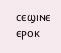ⲥⲉϣⲓⲛⲉ ⲉⲣⲟⲕ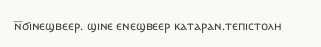ⲛ̅ϭⲓⲛⲉϣⲃⲉⲉⲣ. ϣⲓⲛⲉ ⲉⲛⲉϣⲃⲉⲉⲣ ⲕⲁⲧⲁⲣⲁⲛ.ⲧⲉⲡⲓⲥⲧⲟⲗⲏ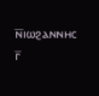ⲛ̅ⲓⲱϩⲁⲛⲛⲏⲥ ⲅ̅